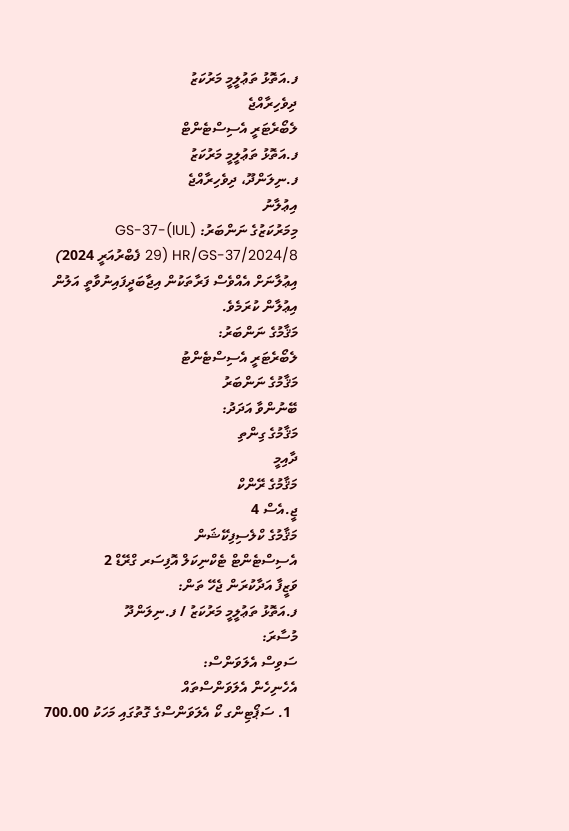ފ.އަތޮޅު ތަޢުލީމީ މަރުކަޒު
ދިވެހިރާއްޖެ
ލެބޯރެޓަރީ އެސިސްޓެންޓް
ފ.އަތޮޅު ތަޢުލީމީ މަރުކަޒު
ފ.ނިލަންދޫ، ދިވެހިރާއްޖެ
އިޢުލާނު
މިމަރުކަޒުގެ ނަންބަރު: (IUL)GS-37-HR/GS-37/2024/8 (29 ފެބްރުއަރީ 2024) އިޢުލާނަށް އެއްވެސް ފަރާތަކުން އިޖާބަދީފައިނުވާތީ އަލުން އިޢުލާން ކުރަމެވެ.
މަޤާމުގެ ނަންބަރު:
ލެބޯރެޓަރީ އެސިސްޓެންޓު
މަޤާމުގެ ނަންބަރު
ބޭނުންވާ އަދަދު:
މަޤާމުގެ ގިންތި
ދާއިމީ
މަޤާމުގެ ރޭންކް
ޖީ.އެސް 4
މަޤާމުގެ ކްލެސިފިކޭޝަން
އެސިސްޓެންޓް ޓެކްނިކަލް އޮފިސަރ ގްރޭޑް 2
ވަޒީފާ އަދާކުރަން ޖެހޭ ތަން:
ފ.އަތޮޅު ތަޢުލީމީ މަރުކަޒު / ފ.ނިލަންދޫ
މުސާރަ:
ސަވިސް އެލަވަންސް:
އެހެނިހެން އެލަވަންސްތައް
  1. ސަޕޯޓިންގ ކޯ އެލަވަންސްގެ ގޮތުގައި މަހަކު 700.00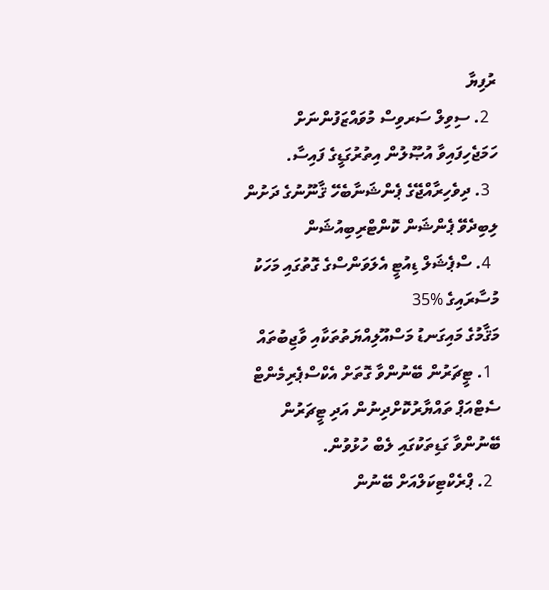ރުފިޔާ
  2. ސިވިލް ސަރވިސް މުވައްޒަފުންނަށް ހަމަޖެހިފައިވާ އުޞޫލުން އިތުރުގަޑީގެ ފައިސާ.
  3. ދިވެހިރާއްޖޭގެ ޕެންޝަނާބެހޭ ޤާނޫނުގެ ދަށުން ލިބިދެވޭ ޕެންޝަން ކޮންޓްރިބިއުޝަން
  4. ސްޕެޝަލް ޑިއުޓީ އެލަވަންސްގެ ގޮތުގައި މަހަކު މުސާރައިގެ %35
މަޤާމުގެ މައިގަނޑު މަސްއޫލިއްޔަތުތަކާއި ވާޖިބުތައް
  1. ޓީޗަރުން ބޭނުންވާ ގޮތަށް އެކްސްޕެރިމެންޓް ސެޓްއަޕް ތައްޔާރުކޮށްދިނުން އަދި ޓީޗަރުން ބޭނުންވާ ގަޑިތަކުގައި ލެބް ހުޅުވުން.
  2. ޕްރެކްޓިކަލްއަށް ބޭނުން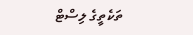ތަކެތީގެ ލިސްޓް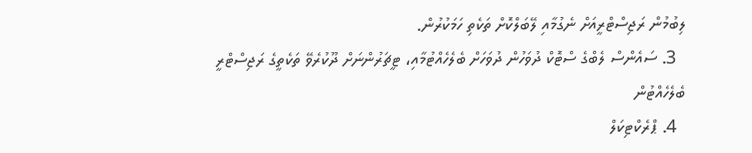ލިބުމުން ރަޖިސްޓްރީއަށް ނެގުމާއި ލޭބަލްކޮށް ތަކެތި ހަމަކުރުން.
  3. ސައެންސް ލެބްގެ ސްޓޮކް ދުވަހުން ދުވަހަށް ބެލެހެއްޓުމާއި، ޓީޗަރުންނަށް ދޫކުރެވޭ ތަކެތީގެ ރަޖިސްޓްރީ ބެލެހެއްޓުން
  4. ޕްރެކްޓިކަލް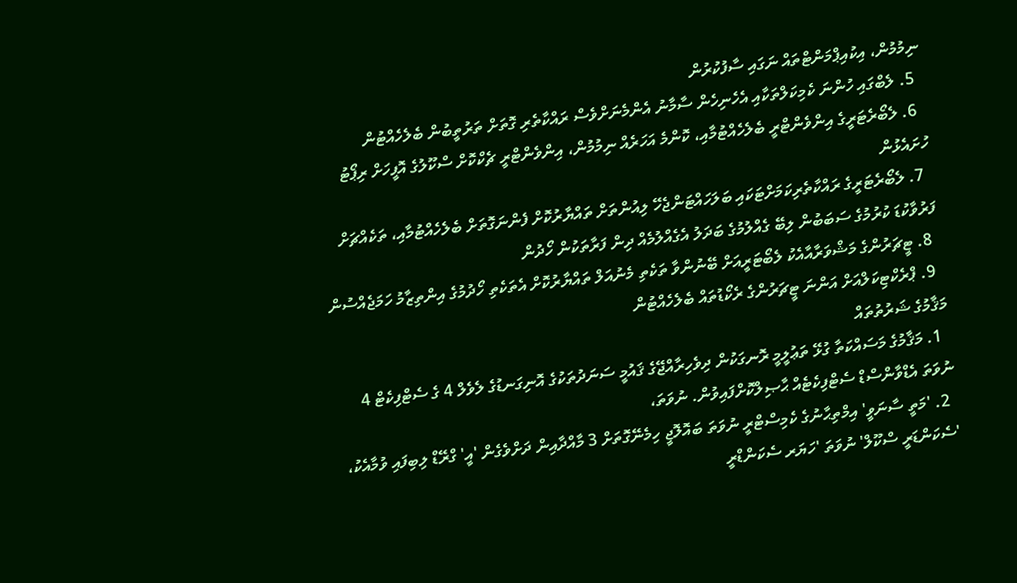ނިމުމުން، އިކުއިޕްމަންޓްތައް ނަގައި ސާފުކުރުން
  5. ލެބްގައި ހުންނަ ކެމިކަލްތަކާއި އެހެނިހެން ސާމާނު އެންމެނަށްވެސް ރައްކާތެރި ގޮތަށް ތަރުތީބުން ބެލެހެއްޓުން
  6. ލެބޯރެޓަރީގެ އިންވެންޓްރީ ބެލެހެއްޓުމާއި، ކޮންމެ އަހަރެއް ނިމުމުން، އިންވެންޓްރީ ޗެކްކޮށް ސްކޫލުގެ އޮފީހަށް ރިޕޯޓު ހުށައެޅުން
  7. ލެބޯރެޓަރީގެ ރައްކާތެރިކަމަށްޓަކައި ބަލަހައްޓަންޖެހޭ ލިއުންތަށް ތައްޔާރުކޮށް ފެންނަގޮތަށް ބެލެހެއްޓުމާއި، ތަކެއްޗަށް ފަރުވާކުޑަ ކުރުމުގެ ސަބަބުން ލިބޭ ގެއްލުމުގެ ބަދަލު އެގެއްލުމެއް ދިން ފަރާތަކުން ހޯދުން
  8. ޓީޗަރުންގެ މަޝްވަރާއާއެކު ލެބޯޓަރީއަށް ބޭނުންވާ ތަކެތި މެނުއަލް ތައްޔާރުކޮށް އެތަކެތި ހޯދުމުގެ އިންތިޒާމު ހަމަޖެއްސުން
  9. ޕްރެކްޓިކަލްއަށް އަންނަ ޓީޗަރުންގެ ރެކޯޑުތައް ބެލެހެއްޓުން
މަޤާމުގެ ޝަރުތުތައް
  1. މަޤާމުގެ މަސައްކަތާ ގުޅޭ ތަޢުލީމީ ރޮނގަކުން ދިވެހިރާއްޖޭގެ ޤައުމީ ސަނަދުތަކުގެ އޮނިގަނޑުގެ ލެވެލް 4 ގެ ސެޓްފިކެޓް 4 ނުވަތަ އެޑްވާންސްޑް ސެޓްފިކެޓެއް ޙާޞިލްކޮށްފައިވުން. ނުވަތަ،
  2. 'މަތީ ސާނަވީ' އިމްތިޙާނުގެ ކެމިސްޓްރީ ނުވަތަ ބައޮލޮޖީ ހިމެނޭގޮތަށް 3 މާއްދާއިން ދަށްވެގެން 'އީ' ގްރޭޑް ލިބިފައި ވުމާއެކު، 'ސެކަންޑަރީ ސްކޫލް' ނުވަތަ 'ހަޔަރ ސެކަންޑްރީ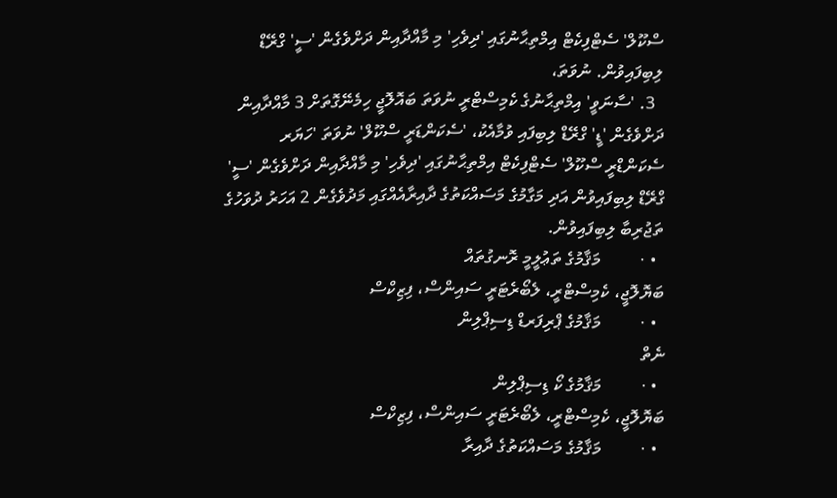ސްކޫލް' ސެޓްފިކެޓް އިމްތިޙާނުގައި 'ދިވެހި' މި މާއްދާއިން ދަށްވެގެން 'ސީ' ގްރޭޑް ލިބިފައިވުން. ނުވަތަ،
  3. 'ސާނަވީ' އިމްތިޙާނުގެ ކެމިސްޓްރީ ނުވަތަ ބައޮލޮޖީ ހިމެނޭގޮތަށް 3 މާއްދާއިން ދަށްވެގެން 'ޑީ' ގްރޭޑް ލިބިފައި ވުމާއެކު، 'ސެކަންޑަރީ ސްކޫލް' ނުވަތަ 'ހަޔަރ ސެކަންޑްރީ ސްކޫލް' ސެޓްފިކެޓް އިމްތިޙާނުގައި 'ދިވެހި' މި މާއްދާއިން ދަށްވެގެން 'ސީ' ގްރޭޑް ލިބިފައިވުން އަދި މަގާމުގެ މަސައްކަތުގެ ދާއިރާއެއްގައި މަދުވެގެން 2 އަހަރު ދުވަހުގެ ތަޖުރިބާ ލިބިފައިވުން.
  • ·         މަޤާމުގެ ތަޢުލީމީ ރޮނގުތައް
ބަޔޮލޮޖީ، ކެމިސްޓްރީ، ލެބޯރެޓަރީ ސައިންސް، ފިޒިކްސް
  • ·         މަޤާމުގެ ޕްރިފަރޑް ޑިސިޕްލިން
ނެތް
  • ·         މަޤާމުގެ ކޯ ޑިސިޕްލިން
ބަޔޮލޮޖީ، ކެމިސްޓްރީ، ލެބޯރެޓަރީ ސައިންސް، ފިޒިކްސް
  • ·         މަޤާމުގެ މަސައްކަތުގެ ދާއިރާ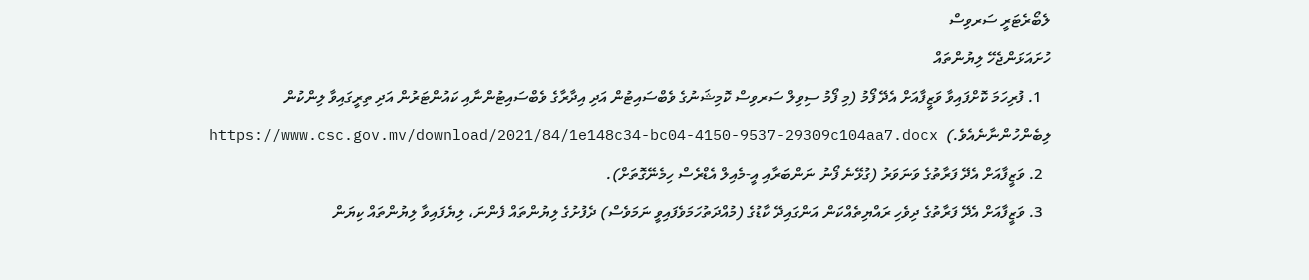ލެބޯރެޓަރީ ސަރވިސް
ހުށައަޅަންޖެހޭ ލިޔުންތައް
  1. ފުރިހަމަ ކޮށްފައިވާ ވަޒީފާއަށް އެދޭ ފޯމު (މި ފޯމު ސިވިލް ސަރވިސް ކޮމިޝަނުގެ ވެބްސައިޓުން އަދި އިދާރާގެ ވެބްސައިޓުންނާއި ކައުންޓަރުން އަދި ތިރީގައިވާ ލިންކުން ލިބެންހުންނާނެއެވެ.)  https://www.csc.gov.mv/download/2021/84/1e148c34-bc04-4150-9537-29309c104aa7.docx
  2. ވަޒީފާއަށް އެދޭ ފަރާތުގެ ވަނަވަރު (ގުޅޭނެ ފޯނު ނަންބަރާއި އީ-މެއިލް އެޑްރެސް ހިމެނޭގޮތަށް).
  3. ވަޒީފާއަށް އެދޭ ފަރާތުގެ ދިވެހި ރައްޔިތެއްކަން އަންގައިދޭ ކާޑުގެ (މުއްދަތުހަމަވެފައިވީ ނަމަވެސް) ދެފުށުގެ ލިޔުންތައް ފެންނަ، ލިޔެފައިވާ ލިޔުންތައް ކިޔަން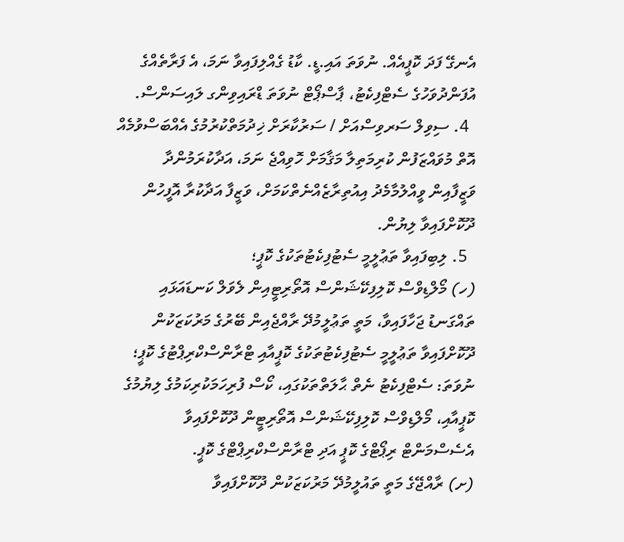އެނގޭ ފަދަ ކޮޕީއެއް. ނުވަތަ އައި.ޑީ. ކާޑު ގެއްލިފައިވާ ނަމަ، އެ ފަރާތެއްގެ އުފަންދުވަހުގެ ސެޓްފިކެޓު، ޕާސްޕޯޓް ނުވަތަ ޑްރައިވިންގ ލައިސަންސް.
  4. ސިވިލް ސަރވިސްއަށް / ސަރުކާރަށް ޚިދުމަތްކުރުމުގެ އެއްބަސްވުމެއް އޮތް މުވައްޒަފުން ކުރިމަތިލާ މަޤާމަށް ހޮވިއްޖެ ނަމަ، އަދާކުރަމުންދާ ވަޒީފާއިން ވީއްލުމާމެދު އިއުތިރާޒެއްނެތްކަމަށް، ވަޒީފާ އަދާކުރާ އޮފީހުން ދޫކޮށްފައިވާ ލިޔުން.
  5. ލިބިފައިވާ ތަޢުލީމީ ސެޓުފިކެޓުތަކުގެ ކޮޕީ؛
(ހ) މޯލްޑިވްސް ކޮލިފިކޭޝަންސް އޮތޯރިޓީއިން ލެވަލް ކަނޑައަޅައި ތައްގަނޑު ޖަހާފައިވާ، މަތީ ތަޢުލީމުދޭ ރާއްޖެއިން ބޭރުގެ މަރުކަޒަކުން ދޫކޮށްފައިވާ ތަޢުލީމީ ސެޓުފިކެޓުތަކުގެ ކޮޕީއާއި ޓްރާންސްކްރިޕްޓުގެ ކޮޕީ؛ ނުވަތަ: ސެޓްފިކެޓު ނެތް ޙާލަތްތަކުގައި، ކޯސް ފުރިހަމަކުރިކަމުގެ ލިޔުމުގެ ކޮޕީއާއި، މޯލްޑިވްސް ކޮލިފިކޭޝަންސް އޮތޯރިޓީން ދޫކޮށްފައިވާ އެސެސްމަންޓް ރިޕޯޓްގެ ކޮޕީ އަދި ޓްރާންސްކްރިޕްޓްގެ ކޮޕީ.
(ށ) ރާއްޖޭގެ މަތީ ތައުލީމުދޭ މަރުކަޒަކުން ދޫކޮށްފައިވާ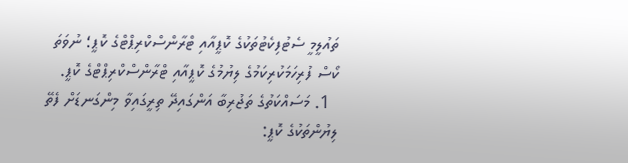ތައުލީމީ ސެޓުފިކެޓުތަކުގެ ކޮޕީއާއި ޓްރާންސްކްރިޕްޓްގެ ކޮޕީ؛ ނުވަތަ ކޯސް ފުރިހަމަކުރިކަމުގެ ލިޔުމުގެ ކޮޕީއާއި ޓްރާންސްކްރިޕްޓްގެ ކޮޕީ.
  1. މަސައްކަތުގެ ތަޖުރިބާ އަންގައިދޭ ތިރީގައިވާ މިންގަނޑަށް ފެތޭ ލިޔުންތަކުގެ ކޮޕީ: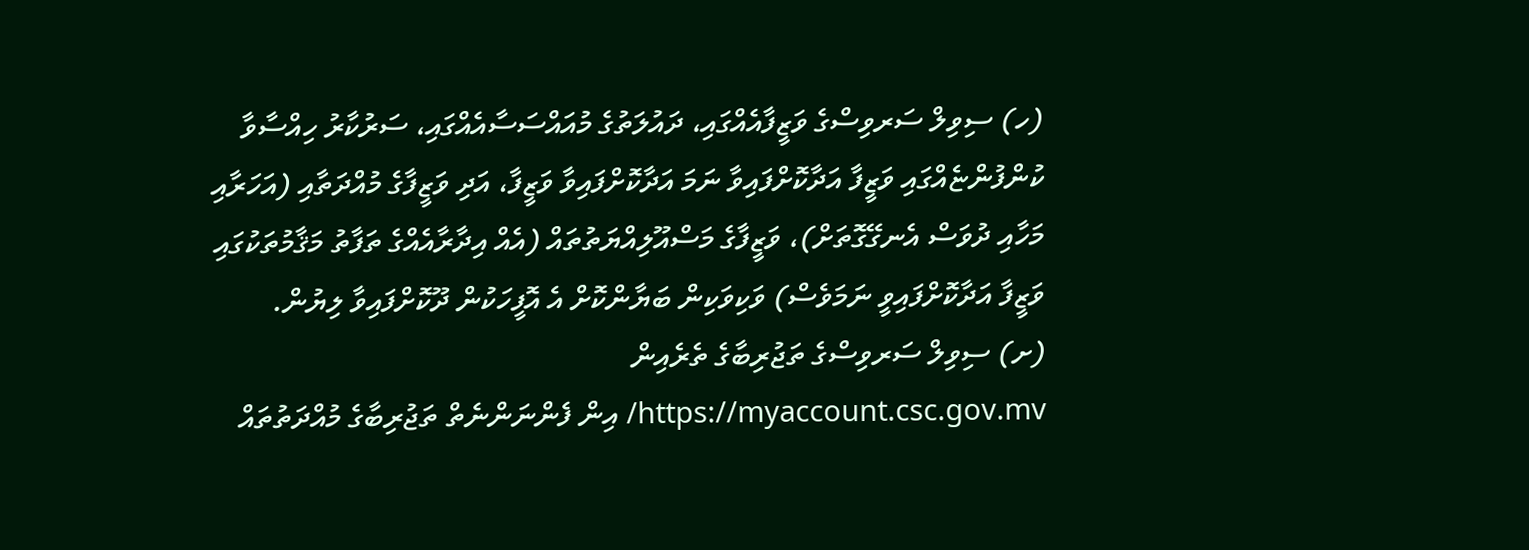(ހ) ސިވިލް ސަރވިސްގެ ވަޒީފާއެއްގައި، ދައުލަތުގެ މުއައްސަސާއެއްގައި، ސަރުކާރު ހިއްސާވާ ކުންފުންޏެއްގައި ވަޒީފާ އަދާކޮށްފައިވާ ނަމަ އަދާކޮށްފައިވާ ވަޒީފާ، އަދި ވަޒީފާގެ މުއްދަތާއި (އަހަރާއި މަހާއި ދުވަސް އެނގޭގޮތަށް)، ވަޒީފާގެ މަސްއޫލިއްޔަތުތައް (އެއް އިދާރާއެއްގެ ތަފާތު މަޤާމުތަކުގައި ވަޒީފާ އަދާކޮށްފައިވީ ނަމަވެސް) ވަކިވަކިން ބަޔާންކޮށް އެ އޮފީހަކުން ދޫކޮށްފައިވާ ލިޔުން.
(ށ) ސިވިލް ސަރވިސްގެ ތަޖުރިބާގެ ތެރެއިން https://myaccount.csc.gov.mv/ އިން ފެންނަންނެތް ތަޖުރިބާގެ މުއްދަތުތައް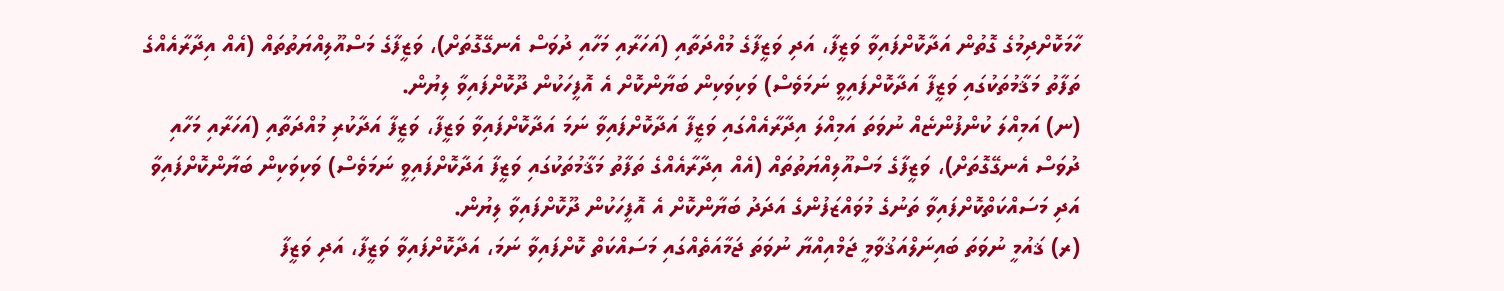ހާމަކޮށްދިމުގެ ގޮތުން އަދާކޮށްފައިވާ ވަޒީފާ، އަދި ވަޒީފާގެ މުއްދަތާއި (އަހަރާއި މަހާއި ދުވަސް އެނގޭގޮތަށް)، ވަޒީފާގެ މަސްއޫލިއްޔަތުތައް (އެއް އިދާރާއެއްގެ ތަފާތު މަޤާމުތަކުގައި ވަޒީފާ އަދާކޮށްފައިވީ ނަމަވެސް) ވަކިވަކިން ބަޔާންކޮށް އެ އޮފީހަކުން ދޫކޮށްފައިވާ ލިޔުން.
(ނ) އަމިއްލަ ކުންފުންޏެއް ނުވަތަ އަމިއްލަ އިދާރާއެއްގައި ވަޒީފާ އަދާކޮށްފައިވާ ނަމަ އަދާކޮށްފައިވާ ވަޒީފާ، ވަޒީފާ އަދާކުރި މުއްދަތާއި (އަހަރާއި މަހާއި ދުވަސް އެނގޭގޮތަށް)، ވަޒީފާގެ މަސްއޫލިއްޔަތުތައް (އެއް އިދާރާއެއްގެ ތަފާތު މަޤާމުތަކުގައި ވަޒީފާ އަދާކޮށްފައިވީ ނަމަވެސް) ވަކިވަކިން ބަޔާންކޮށްފައިވާ އަދި މަސައްކަތްކޮށްފައިވާ ތަނުގެ މުވައްޒަފުންގެ އަދަދު ބަޔާންކޮށް އެ އޮފީހަކުން ދޫކޮށްފައިވާ ލިޔުން.
(ރ) ޤައުމީ ނުވަތަ ބައިނަލްއަޤުވާމީ ޖަމްއިއްޔާ ނުވަތަ ޖަމާއަތެއްގައި މަސައްކަތް ކޮށްފައިވާ ނަމަ، އަދާކޮށްފައިވާ ވަޒީފާ، އަދި ވަޒީފާ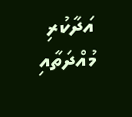އަދާކުރި މުއްދަތާއި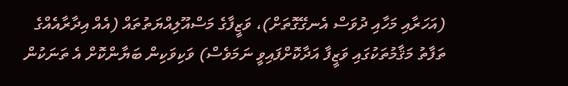(އަހަރާއި މަހާއި ދުވަސް އެނގޭގޮތަށް)، ވަޒީފާގެ މަސްއޫލިއްޔަތުތައް (އެއް އިދާރާއެއްގެ ތަފާތު މަޤާމުތަކުގައި ވަޒީފާ އަދާކޮށްފައިވީ ނަމަވެސް) ވަކިވަކިން ބަޔާންކޮށް އެ ތަނަކުން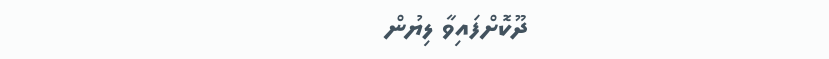ދޫކޮށްފައިވާ ލިޔުން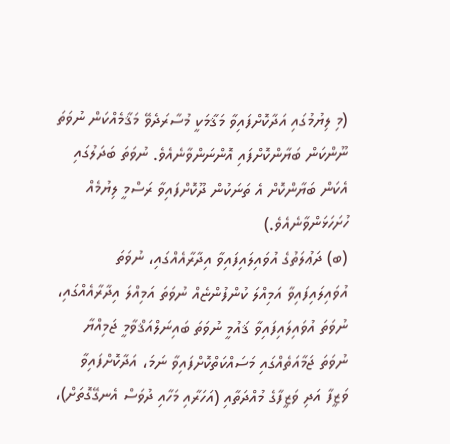(މި ލިޔުމުގައި އަދާކޮށްފައިވާ މަޤާމަކީ މުސާރަދެވޭ މަޤާމެއްކަން ނުވަތަ ނޫންކަން ބަޔާންކޮށްފައި އޮންނަންވާނެއެވެ. ނުވަތަ ބަދަލުގައި އެކަން ބަޔާންކޮށް އެ ތަނަކުން ދޫކޮށްފައިވާ ރަސްމީ ލިޔުމެއް ހުށަހަޅަންވާނެއެވެ.)
(ބ) ދަޢުލަތުގެ އުވައިލައިފައިވާ އިދާރާއެއްގައި، ނުވަތަ އުވައިލައިފައިވާ އަމިއްލަ ކުންފުންޏެއް ނުވަތަ އަމިއްލަ އިދާރާއެއްގައި، ނުވަތަ އުވައިލައިފައިވާ ޤައުމީ ނުވަތަ ބައިނަލްއަޤްވާމީ ޖަމިއްޔާ ނުވަތަ ޖަމާއަތެއްގައި މަސައްކަތްކޮށްފައިވާ ނަމަ، އަދާކޮށްފައިވާ ވަޒީފާ އަދި ވަޒީފާގެ މުއްދަތާއި (އަހަރާއި މަހާއި ދުވަސް އެނގޭގޮތަށް)،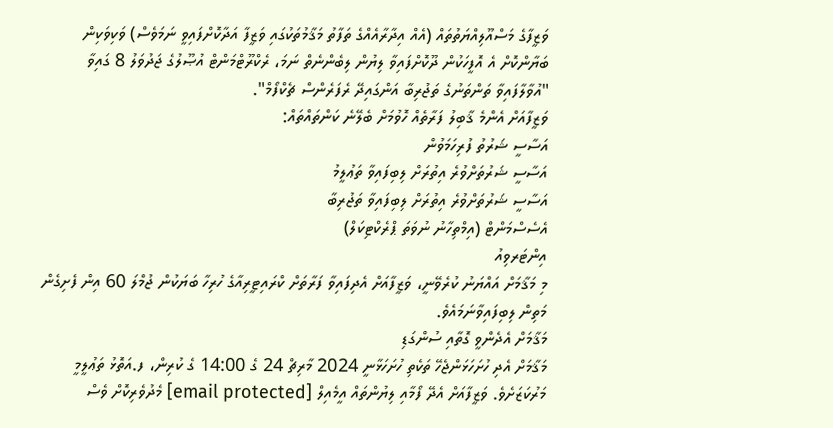ވަޒީފާގެ މަސްއޫލިއްޔަތުތައް (އެއް އިދާރާއެއްގެ ތަފާތު މަޤާމުތަކުގައި ވަޒީފާ އަދާކޮށްފައިވީ ނަމަވެސް) ވަކިވަކިން ބަޔާންކޮށް އެ އޮފީހަކުން ދޫކޮށްފައިވާ ލިޔުން ލިބެންނެތް ނަމަ، ރެކްރޫޓްމަންޓް އުޞޫލުގެ ޖަދުވަލު 8 ގައިވާ "އުވާލާފައިވާ ތަންތަނުގެ ތަޖުރިބާ އަންގައިދޭ ރެފަރެންސް ޗެކްފޯމް".
ވަޒީފާއަށް އެންމެ ޤާބިލު ފަރާތެއް ހޮވުމަށް ބެލޭނެ ކަންތައްތައް:
އަސާސީ ޝަރުތު ފުރިހަމަވުން
އަސާސީ ޝަރުތަށްވުރެ އިތުރަށް ލިބިފައިވާ ތަޢުލީމު
އަސާސީ ޝަރުތަށްވުރެ އިތުރަށް ލިބިފައިވާ ތަޖުރިބާ
އެސެސްމަންޓް (އިމްތިހާނު ނުވަތަ ޕްރެކްޓިކަލް)
އިންޓަރވިއު
މި މަޤާމަށް އައްޔަނު ކުރެވޭނީ، ވަޒީފާއަށް އެދިފައިވާ ފަރާތަށް ކްރައިޓީރިއާގެ ހުރިހާ ބަޔަކުން ޖުމްލަ 60 އިން ފެށިގެން މަތިން ލިބިފައިވާނަމައެވެ.
މަޤާމަށް އެދެންވީ ގޮތާއި ސުންގަޑި
މަޤާމަށް އެދި ހުށަހަޅަންޖެހޭ ތަކެތި ހުށަހަޅާނީ 2024 މާރިޗް 24 ގެ 14:00 ގެ ކުރިން، ފ.އަތޮޅު ތަޢުލީމީ މަރުކަޒަށެވެ. ވަޒީފާއަށް އެދޭ ފޯމާއި ލިޔުންތައް އީމެއިލް [email protected] މެދުވެރިކޮށް ވެސް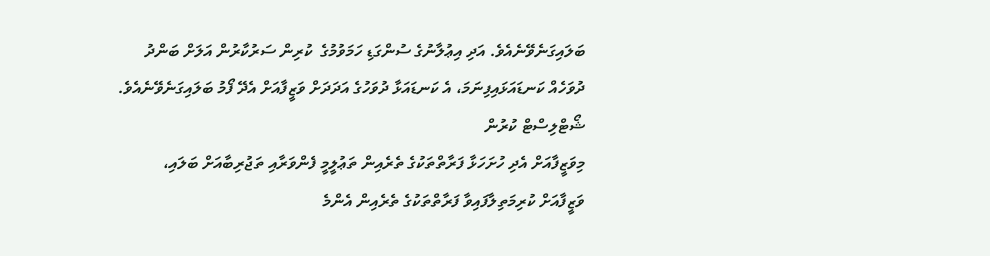ބަލައިގަނެވޭނެއެވެ. އަދި އިޢުލާނުގެ ސުންގަޑި ހަމަވުމުގެ  ކުރިން ސަރުކާރުން އަލަށް ބަންދު ދުވަހެއް ކަނޑައަޅައިފިނަމަ، އެ ކަނޑައަޅާ ދުވަހުގެ އަދަދަށް ވަޒީފާއަށް އެދޭ ފޯމު ބަލައިގަނެވޭނެއެވެ.
ޝޯޓްލިސްޓް ކުރުން
މިވަޒީފާއަށް އެދި ހުށަހަޅާ ފަރާތްތަކުގެ ތެރެއިން ތަޢުލީމީ ފެންވަރާއި ތަޖުރިބާއަށް ބަލައި، ވަޒީފާއަށް ކުރިމަތިލާފައިވާ ފަރާތްތަކުގެ ތެރެއިން އެންމެ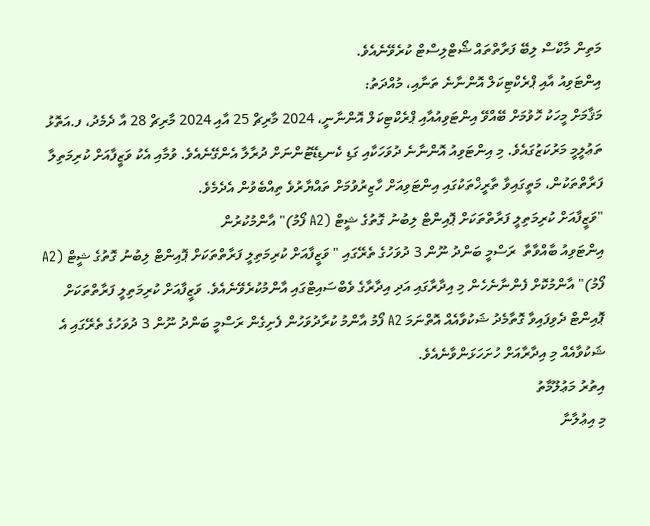މަތިން މާކްސް ލިބޭ ފަރާތްތައް ޝޯޓްލިސްޓް ކުރެވޭނެއެވެ.
އިންޓަވިއު އާއި ޕްރެކްޓިކަލް އޮންނާނެ ތަނާއި، މުއްދަތު:
މަޤާމަށް މީހަކު ހޮވުމަށް ބޭއްވޭ އިންޓަވިއުއާއި ޕްރެކްޓިކަލް އޮންނާނީ، 2024 މާރިޗް 25 އާއި 2024 މާރިޗް 28 އާ ދެމެދު، ފ.އަތޮޅު ތަޢުލީމީ މަރުކަޒުގައެވެ. މި އިންޓަވިއު އޮންނާނެ ދުވަހަކާއި ގަޑި ކެނޑިޑޭޓުންނަށް ދުރާލާ އެންގޭނެއެވެ. ވުމާއި އެކު ވަޒީފާއަށް ކުރިމަތިލާ ފަރާތްތަކުން، މަތީގައިވާ ތާރީޚްތަކުގައި އިންޓަވިއަށް ހާޒިރުވުމަށް ތައްޔާރުވެ ތިއްބެވުން އެދެމެވެ.
"ވަޒީފާއަށް ކުރިމަތިލީ ފަރާތްތަކަށް ޕޮއިންޓް ލިބުނު ގޮތުގެ ޝީޓް (A2 ފޯމު)" އާންމުކުރުން
އިންޓަވިއު ބާއްވާތާ  ރަސްމީ ބަންދު ނޫން 3 ދުވަހުގެ ތެރޭގައި " ވަޒީފާއަށް ކުރިމަތިލީ ފަރާތްތަކަށް ޕޮއިންޓް ލިބުނު ގޮތުގެ ޝީޓް (A2 ފޯމު)" އާންމުކޮށް ފެންނާނެހެން މި އިދާރާގައި އަދި އިދާރާގެ ވެބްސައިޓްގައި އާންމުކުރެވޭނެއެވެ. ވަޒީފާއަށް ކުރިމަތިލީ ފަރާތްތަކަށް ޕޮއިންޓް ދެވިފައިވާ ގޮތާމެދު ޝަކުވާއެއް އޮތްނަމަ A2 ފޯމު އާންމު ކުރާދުވަހުން ފެށިގެން ރަސްމީ ބަންދު ނޫން 3 ދުވަހުގެ ތެރޭގައި އެ ޝަކުވާއެއް މި އިދާރާއަށް ހުށަހަޅަންވާނެއެވެ.
އިތުރު މަޢުލޫމާތު
މި އިޢުލާނާ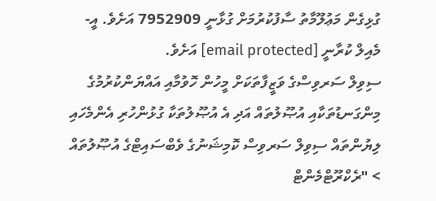ގުޅިގެން މަޢުލޫމާތު ސާފުކުރުމަށް ގުޅާނީ 7952909 އަށެވެ. އީ-މެއިލް ކުރާނީ [email protected] އަށެވެ.
ސިވިލް ސަރވިސްގެ ވަޒީފާތަކަށް މީހުން ހޮވުމާއި އައްޔަންކުރުމުގެ މިންގަނޑުތަކާއި އުޞޫލުތައް އަދި އެ އުޞޫލުތަކާ ގުޅުންހުރި އެންމެހައި ލިޔުންތައް ސިވިލް ސަރވިސް ކޮމިޝަނުގެ ވެބްސައިޓްގެ އުޞޫލުތައް > "ރެކްރޫޓްމެންޓް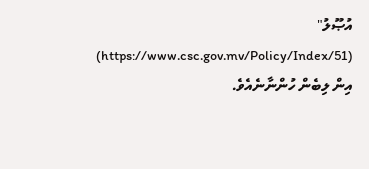އުޞޫލު" (https://www.csc.gov.mv/Policy/Index/51) އިން ލިބެން ހުންނާނެއެވެ.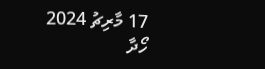17 މާރިޗު 2024
ހޯދާ